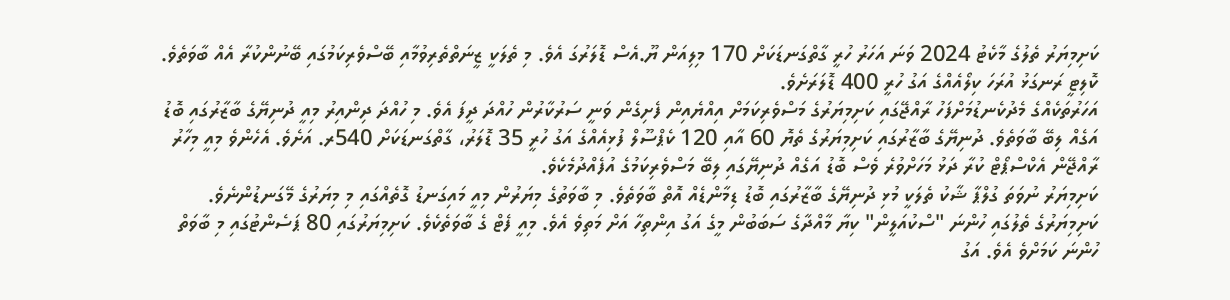ކަށިމިޔަރު ތެލުގެ މާކެޓު 2024 ވަނަ އަހަރު ހުރީ ގާތްގަނޑަކަށް 170 މިލިއަން ޔޫ.އެސް ޑޮލަރުގަ އެވެ. މި ތެލަކީ ޒީނަތްތެރިވުމާއި ބޭސްވެރިކަމުގައި ބޭނުންކުރާ އެއް ބާވަތެވެ. ކޮލިޓީ ރަނގަޅު އުރަހަ ކިލޯއެއްގެ އަގު ހުރީ 400 ޑޮލަރަށެވެ.
އަހަރުތަކެއްގެ މެދުކެނޑުމަށްފަހު ރާއްޖޭގައި ކަށިމިޔަރުގެ މަސްވެރިކަމަށް އިއްޔެއިން ފެށިގެން ވަނީ ސަރުކާރުން ހުއްދަ ދީފަ އެވެ. މި ހުއްދަ ދިންއިރު މިއީ ދުނިޔޭގެ ބާޒާރުގައި ބޮޑު އަގެއް ލިބޭ ބާވަތެވެ. ދުނިޔޭގެ ބާޒާރުގައި ކަށިމިޔަރުގެ ތެޔޮ 60 އާއި 120 ކެޕްސޫލް ފުޅިއެއްގެ އަގު ހުރީ 35 ޑޮލަރު، ގާތްގަނޑަކަށް 540ރ. އަށެވެ. އެހެންވެ މިއީ މިހާރު ރާއްޖޭން އެކްސްޕޯޓް ކުރާ ދަޅު މަހަށްވުރެ ވެސް ބޮޑު އަގެއް ދުނިޔޭގައި ލިބޭ މަސްވެރިކަމުގެ އުފެއްދުމެކެވެ.
ކަށިމިޔަރު ނުވަތަ ގުލްޕާ ޝާކު ތެލަކީ މުޅި ދުނިޔޭގެ ބާޒާރުގައި ބޮޑު ޑިމާންޑެއް އޮތް ބާވަތެވެ. މި ބާވަތުގެ މިޔަރުން މިއީ މައިގަނޑު ގޮތެއްގައި މި މިޔަރުގެ މޭގަނޑުންނެވެ. ކަށިމިޔަރުގެ ތެލުގައި ހުންނަ "ސްކުއަލީން" ކިޔާ މާއްދާގެ ސަބަބުން މީގެ އަގު އިންތިހާ އަށް މަތިވެ އެވެ. މިއީ ފެޓް ގެ ބާވަތެކެވެ. ކަށިމިޔަރުގައި 80 ޕަސެންޓުގައި މި ބާވަތް ހުންނަ ކަމަށްވެ އެވެ. އަގު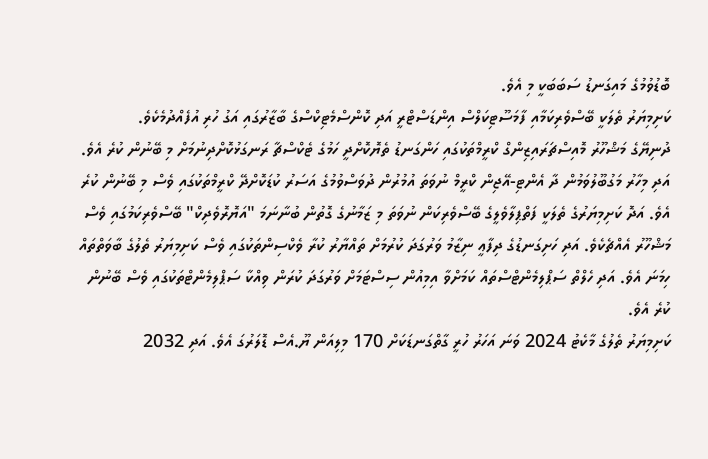ބޮޑުވުމުގެ މައިގަނޑު ސަބަބަކީ މި އެވެ.
ކަށިމިޔަރު ތެލަކީ ބޭސްވެރިކަމާއި ފާމަސޫޓިކަލްސް އިންޑަސްޓްރީ އަދި ކޮންސްމެޓިކްސްގެ ބާޒާރުގައި އަގު ހުރި އުފެއްދުމެކެވެ.
ދުނިޔޭގެ މަޝްހޫރު މޮއިސްޗަރައިޒިންގް ކްރީމްތަކުގައި ހަންގަނޑު ތެޔޮކޮށްދީ ހަމުގެ ޓެކްސްޗާ ރަނގަޅުކޮށްދިނުމަށް މި ބޭނުން ކުރެ އެވެ. އަދި މިހާރު މަގުބޫލުވަމުން ދާ އެންޓި-އޭޖިން ކްރީމް ނުވަތަ އުމުރުން ދުވަސްވުމުގެ އަސަރު ކުޑަކޮށްދޭ ކްރީމްތަކުގައި ވެސް މި ބޭނުން ކުރެ އެވެ. އަދޮ ކަށިމިޔަރުގެ ތެލަކީ ފަތްޕިލާވެލީގެ ބޭސްވެރިކަން ނުވަތަ މި ޒަމާނުގެ ގޮތުން ބުނާނަމަ "އަޔޮރޮވެދިކް" ބޭސްވެރިކަމުގައި ވެސް މަޝްހޫރު އެއްޗެކެވެ. އަދި ހަށިގަނޑުގެ ދިފާޢީ ނިޒާމު ވަރުގަދަ ކުރުމަށް ތައްޔާރު ކުރާ ވެކްސިންތަކުގައި ވެސް ކަށިމިޔަރު ތެލުގެ ބާވަތްތައް ހިމަނަ އެވެ. އަދި ހެލްތް ސަޕްލިމެންޓްސްތައް ކަމަށްވާ އިމިއުން ސިސްޓަމަށް ވަރުގަދަ ކުރަން ވިއްކާ ސަޕްލިމެންޓްތަކުގައި ވެސް ބޭނުން ކުރެ އެވެ.
ކަށިމިޔަރު ތެލުގެ މާކެޓު 2024 ވަނަ އަހަރު ހުރީ ގާތްގަނޑަކަށް 170 މިލިއަން ޔޫ.އެސް ޑޮލަރުގަ އެވެ. އަދި 2032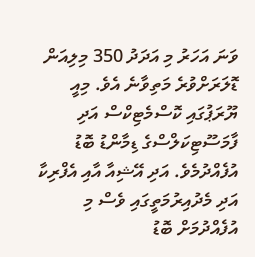ވަނަ އަހަރު މި އަދަދު 350 މިލިއަން ޑޮލަރަށްވުރެ މަތިވާނެ އެވެ. މިއީ ޔޫރަޕުގައި ކޮސްމެޓިކްސް އަދި ފާމަސޫޓިކަލްސްގެ ޑިމާންޑު ބޮޑު އުފެއްދުމެވެ. އަދި އޭޝިއާ އާއި އެފްރިކާ އަދި މެދުއިރުމަތީގައި ވެސް މި އުފެއްދުމަށް ބޮޑު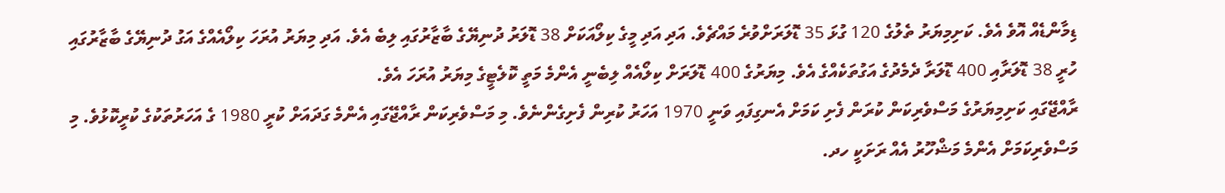ޑިމާންޑެއް އޮވެ އެވެ. ކަށިމިޔަރު ތެލުގެ 120 ގުޅަ 35 ޑޮލަރަށްވުރެ މައްޗެވެ. އަދި އަދި މީގެ ކިލޯއަކަށް 38 ޑޮލަރު ދުނިޔޭގެ ބާޒާރުގައި ލިބެ އެވެ. އަދި މިޔަރު އުރަހަ ކިލޯއެއްގެ އަގު ދުނިޔޭގެ ބާޒާރުގައި ހުރީ 38 ޑޮލަރާއި 400 ޑޮލަރާ ދެމެދުގެ އަގުތަކެއްގެ އެވެ. މިޔަރުގެ 400 ޑޮލަރަށް ކިލޯއެއް ލިބެނީ އެންމެ މަތީ ކޮލެޓީގެ މިޔަރު އުރަހަ އެވެ.
ރާއްޖޭގައި ކަށިމިޔަރުގެ މަސްވެރިކަން ކުރަން ފެށި ކަމަށް އެނގިފައި ވަނީ 1970 އަހަރު ކުރިން ފެށިގެންނެވެ. މި މަސްވެރިކަން ރާއްޖޭގައި އެންމެ ގަދައަށް ކުރީ 1980 ގެ އަހަރުތަކުގެ ކުރީކޮޅުވެ. މި މަސްވެރިކަމަށް އެންމެ މަޝްހޫރު އެއް ރަށަކީ ހދ.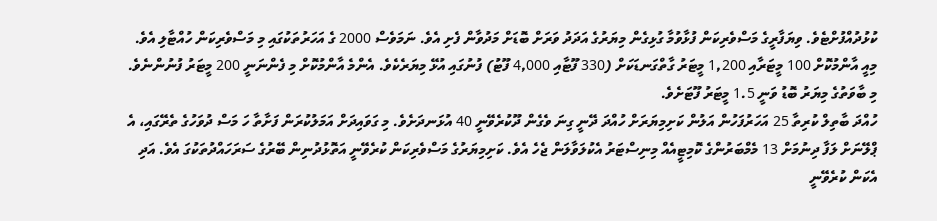ކުޅުދުއްފުށްޓެވެ. ވިޔަފާރީގެ މަސްވެރިކަން ފުޅާވުމާ ގުޅިގެން މިޔަރުގެ އަދަދު ވަރަށް ބޮޑަށް މަދުވާން ފެށި އެވެ. ނަމަވެސް 2000 ގެ އަހަރުތަކުގައި މި މަސްވެރިކަން ހުއްޓާލި އެވެ. މިއީ އާންމުކޮށް 100 މީޓަރާއި 1,200 މީޓަރު ގާތްގަނޑަކަށް (330 ފޫޓާއި 4,000 ފޫޓު) ފުނުގައި އުޅޭ މިޔަރެކެވެ. އެންމެ އާންމުކޮށް މި ފެންނަނީ 200 މީޓަރު ފުނުންނެވެ. މި ބާވަތުގެ މިޔަރު ބޮޑު ވަނީ 1.5 މީޓަރު ފޫޓަށެވެ.
ހުއްދަ ބާތިލް ކުރިތާ 25 އަހަރުފަހުން އަލުން ކަށިމިޔަރަށް ހުއްދަ ދޭނީ ގިނަ ވެގެން ދޫކުރެވޭނީ 40 އުޅަނދަށެވެ. މި ގަވައިދަށް އަމަލުކުރަން ފަށާތާ ހަ މަސް ދުވަހުގެ ތެރޭގައި، އެ ޕްލޭނަށް ލަފާ ދިނުމަށް 13 މެމްބަރުންގެ ކޮމިޓީއެއް މިނިސްޓަރު އެކުލަވާލަން ޖެހެ އެވެ. ކަށިމިޔަރުގެ މަސްވެރިކަން ކުރެވޭނީ އަތޮޅުދުނިން ބޭރުގެ ސަރަހައްދުތަކުގަ އެވެ. އަދި އެކަން ކުރެވޭނީ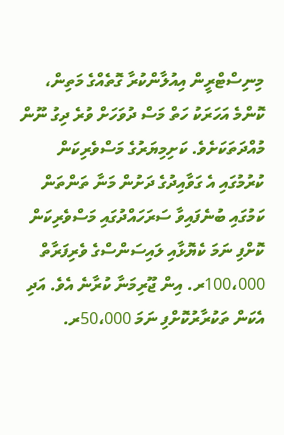މިނިސްޓްރީން އިއުލާންކުރާ ގޮތެއްގެ މަތިން، ކޮންމެ އަހަރަކު ހަތް މަސް ދުވަހަށް ވުރެ ދިގު ނޫން މުއްދަތަކަށެވެ. ކަށިމިޔަރުގެ މަސްވެރިކަން ކުރުމުގައި އެ ގަވާއިދުގެ ދަށުން މަނާ ތަންތަން ކަމުގައި ބުނެފައިވާ ސަރަހައްދުގައި މަސްވެރިކަން ކޮށްފި ނަމަ ކެޔޮޅާއި ލައިސަންސްގެ ވެރިފަރާތް 100،000ރ. އިން ޖޫރިމަނާ ކުރާނެ އެވެ. އަދި އެކަން ތަކުރާރުކޮށްފި ނަމަ 50،000ރ.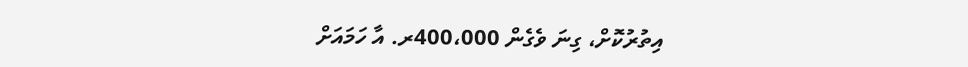އިތުރުކޮށް، ގިނަ ވެގެން 400،000ރ. އާ ހަމައަށް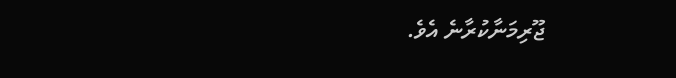ޖޫރިމަނާކުރާނެ އެވެ.